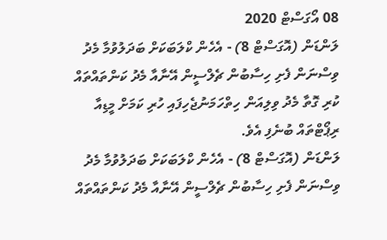08 އޯގަސްޓް 2020
ލަންޑަން (އޮގަސްޓް 8) - އެހެން ކްލަބަކަށް ބަދަލުވުމާ މެދު ވިސްނަން ފެށި ހިސާބުން ޗެލްސީން އޭނާއާ މެދު ކަންތައްތައް ކުރި ގޮތާ މެދު ވިލިއަން ހިތްހަމަނުޖެހިފައި ހުރި ކަމަށް މީޑިއާ ރިޕޯޓްތައް ބުނެފި އެވެ.
ލަންޑަން (އޮގަސްޓް 8) - އެހެން ކްލަބަކަށް ބަދަލުވުމާ މެދު ވިސްނަން ފެށި ހިސާބުން ޗެލްސީން އޭނާއާ މެދު ކަންތައްތައް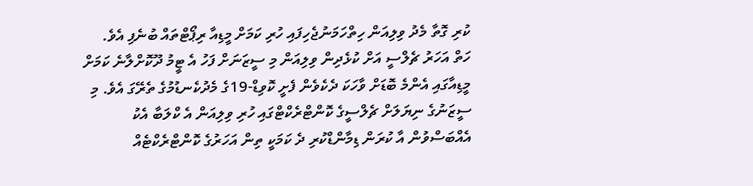ކުރި ގޮތާ މެދު ވިލިއަން ހިތްހަމަނުޖެހިފައި ހުރި ކަމަށް މީޑިއާ ރިޕޯޓްތައް ބުނެފި އެވެ.
ހަތް އަހަރު ޗެލްސީ އަށް ކުޅެދިން ވިލިއަން މި ސީޒަނަށް ފަހު އެ ޓީމު ދޫކޮށްލާނެ ކަމަށް މީޑިއާގައި އެންމެ ބޮޑަށް ވާހަކަ ދެކެވެން ފެށީ ކޮވިޑް-19ގެ މެދުކެނޑުމުގެ ތެރޭގަ އެވެ. މި ސީޒަނުގެ ނިޔަލަށް ޗެލްސީގެ ކޮންޓްރެކްޓްގައި ހުރި ވިލިއަން އެ ކްލަބާ އެކު އެއްބަސްވުން އާ ކުރަން ޑިމާންޑްކުރި ދެ ކަމަކީ ތިން އަހަރުގެ ކޮންޓްރެކްޓެއް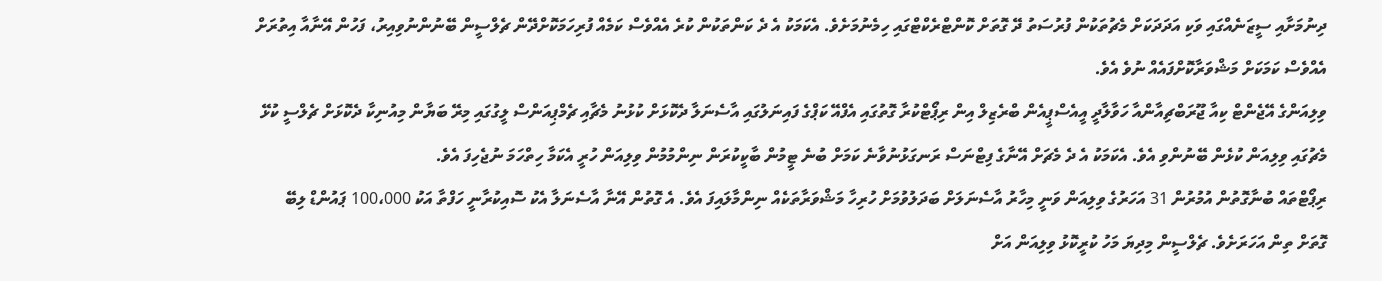ދިނުމަށާއި ސީޒަނެއްގައި ވަކި އަދަދަކަށް މެޗުތަކުން ފުރުސަތު ދޭ ގޮތަށް ކޮންޓްރެކްޓްގައި ހިމެނުމަށެވެ. އެކަމަކު އެ ދެ ކަންތަކުން ކުރެ އެއްވެސް ކަމެއް ފުރިހަމަކޮށްދޭން ޗެލްސީން ބޭނުންނުވިއިރު، ފަހުން އޭނާއާ އިތުރަށް އެއްވެސް ކަމަކަށް މަޝްވަރާކޮށްފައެއް ނުވެ އެވެ.
ވިލިއަންގެ އޭޖެންޓް ކިއާ ޖޫރަބްޗިއާންއާ ހަވާލާދީ އީއެސްޕީއެން ބްރެޒިލް އިން ރިޕޯޓްކުރާ ގޮތުގައި އެފްއޭ ކަޕްގެ ފައިނަލުގައި އާސެނަލާ ދެކޮޅަށް ކުޅުނު މެޗާއި ޗެމްޕިއަންސް ލީގުގައި މިރޭ ބަޔާން މިއުނިކާ ދެކޮޅަށް ޗެލްސީ ކުޅޭ މެޗުގައި ވިލިއަން ކުޅެން ބޭނުންވި އެވެ. އެކަމަކު އެ ދެ މެޗަށް އޭނާގެ ފިޓްނަސް ރަނގަޅުނުވާނެ ކަމަށް ބުނެ ޓީމުން ބާކީކުރަން ނިންމުމުން ވިލިއަން ހުރީ އެކަމާ ހިތްހަމަ ނުޖެހިފަ އެވެ.
ރިޕޯޓްތައް ބުނާގޮތުން އުމުރުން 31 އަހަރުގެ ވިލިއަން ވަނީ މިހާރު އާސެނަލަށް ބަދަލުވުމަށް ހުރިހާ މަޝްވަރާތަކެއް ނިންމާލައިފަ އެވެ. އެ ގޮތުން އޭނާ އާސެނަލާ އެކު ސޮއިކުރާނީ ހަފްތާ އަކު 100،000 ޕައުންޑް ލިބޭ ގޮތަށް ތިން އަހަރަށެވެ. ޗެލްސީން މިދިޔަ މަހު ކުރީކޮޅު ވިލިއަން އަށް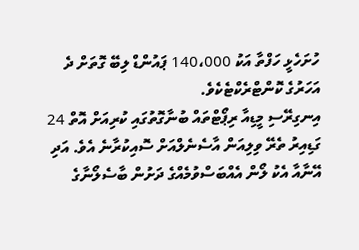ހުށަހެޅީ ހަފްތާ އަކު 140،000 ޕައުންޑް ލިބޭ ގޮތަށް ދެ އަހަރުގެ ކޮންޓްރެކްޓެކެވެ.
އިނގިރޭސި މީޑިއާ ރިޕޯޓްތައް ބުނާގޮތުގައި ކުރިއަށް އޮތް 24 ގަޑިއިރު ތެރޭ ވިލިއަން އާސެނެލްއަށް ސޮއިކުރާނެ އެވެ. އަދި އޭނާއާ އެކު ލޯން އެއްބަސްވުމެއްގެ ދަށުން ބާސެލޯނާގެ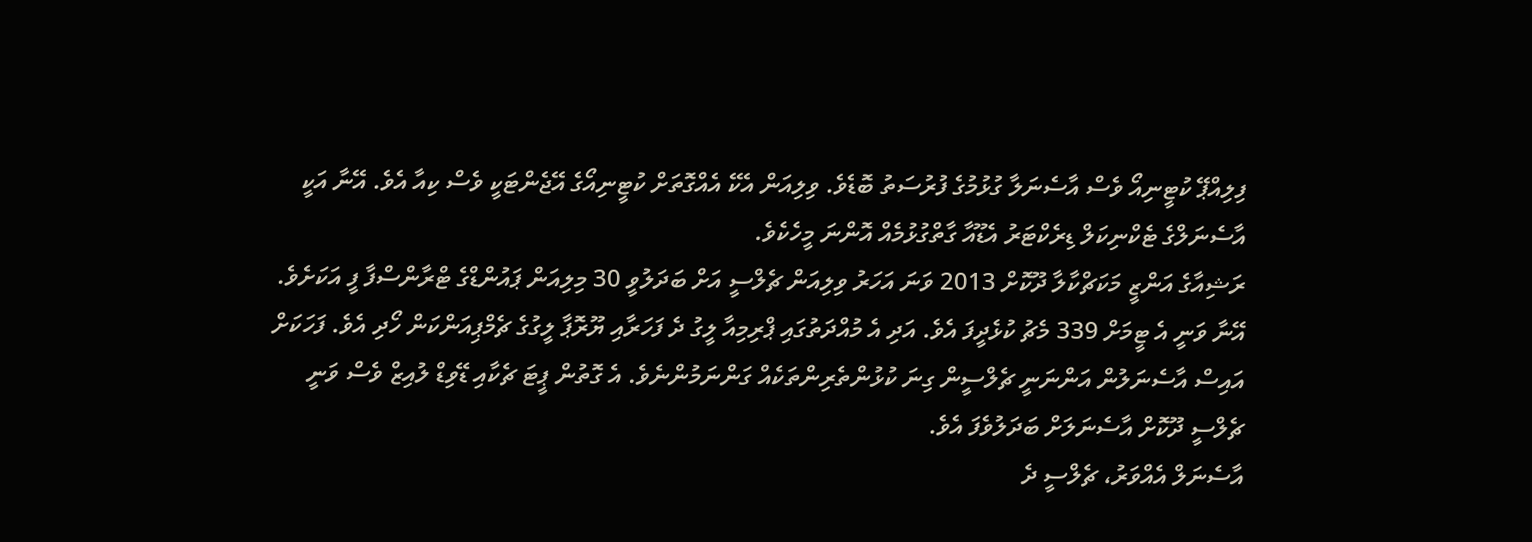ފިލިއްޕޭ ކުޓީނިއޯ ވެސް އާސެނަލާ ގުޅުމުގެ ފުރުސަތު ބޮޑެވެ. ވިލިއަން އެކޭ އެއްގޮތަށް ކުޓީނިއޯގެ އޭޖެންޓަކީ ވެސް ކިއާ އެވެ. އޭނާ އަކީ އާސެނަލްގެ ޓެކްނިކަލް ޑިރެކްޓަރު އެޑޫއާ ގާތްގުޅުމެއް އޮންނަ މީހެކެވެ.
ރަޝިއާގެ އަންޒީ މަކަޗްކާލާ ދޫކޮށް 2013 ވަނަ އަހަރު ވިލިއަން ޗެލްސީ އަށް ބަދަލުވީ 30 މިލިއަން ޕައުންޑްގެ ޓްރާންސްފާ ފީ އަކަށެވެ. އޭނާ ވަނީ އެ ޓީމަށް 339 މެޗު ކުޅެދީފަ އެވެ. އަދި އެ މުއްދަތުގައި ޕްރިމިއާ ލީގު ދެ ފަހަރާއި ޔޫރޮޕާ ލީގުގެ ޗެމްޕިއަންކަން ހޯދި އެވެ. ފަހަކަށް އައިސް އާސެނަލުން އަންނަނީ ޗެލްސީން ގިނަ ކުޅުންތެރިންތަކެއް ގަންނަމުންނެވެ. އެ ގޮތުން ޕީޓަ ޗެކާއި ޑޭވިޑް ލުއިޒް ވެސް ވަނީ ޗެލްސީ ދޫކޮށް އާސެނަލަށް ބަދަލުވެފަ އެވެ.
އާސެނަލް އެއްވަރު، ޗެލްސީ ދެ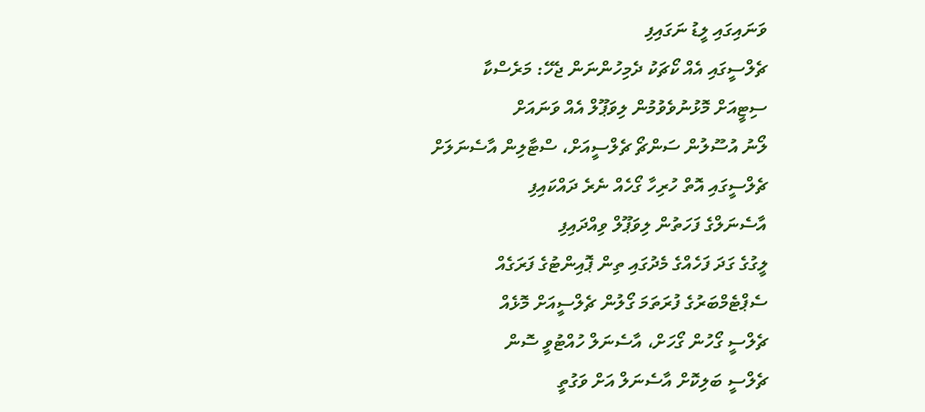ވަނައިގައި ލީޑު ނަގައިފި
ޗެލްސީގައި އެއް ކޯޗަކު ދެމިހުންނަން ޖެހޭ: މަރެސްކާ
ސިޓީއަށް މޮޅުނުވެވުމުން ލިވަޕޫލް އެއް ވަނައަށް
ލޯނު އުސޫލުން ސަންޗޯ ޗެލްސީއަށް، ސްޓާލިން އާސެނަލަށް
ޗެލްސީގައި އޮތް ހުރިހާ ގޯހެއް ނެރެ ދައްކައިފި
އާސެނަލްގެ ފަހަތުން ލިވަޕޫލް ވިއްދައިފި
ލީގުގެ ގަދަ ފަހެއްގެ މެދުގައި ތިން ޕޮއިންޓުގެ ފަރަގެއް
ސެޕްޓެމްބަރުގެ ފުރަތަމަ ގޯލުން ޗެލްސީއަށް މޮޅެއް
ޗެލްސީ ގޯހުން ގޯހަށް، އާސެނަލް ހުއްޓުވީ ސޮން
ޗެލްސީ ބަލިކޮށް އާސެނަލް އަށް ވަގުތީ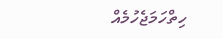ހިތްހަމަޖެހުމެއް